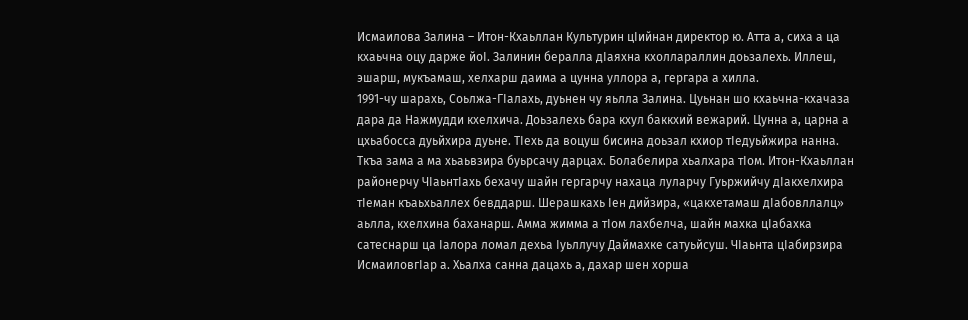Исмаилова Залина – Итон-Кхаьллан Культурин цIийнан директор ю. Атта а, сиха а ца кхаьчна оцу дарже йоI. Залинин бералла дIаяхна кхоллараллин доьзалехь. Иллеш, эшарш, мукъамаш, хелхарш даима а цунна уллора а, гергара а хилла.
1991-чу шарахь, Соьлжа-ГIалахь, дуьнен чу яьлла Залина. Цуьнан шо кхаьчна-кхачаза дара да Нажмудди кхелхича. Доьзалехь бара кхул баккхий вежарий. Цунна а, царна а цхьабосса дуьйхира дуьне. ТIехь да воцуш бисина доьзал кхиор тIедуьйжира нанна. Ткъа зама а ма хьаьвзира буьрсачу дарцах. Болабелира хьалхара тIом. Итон-Кхаьллан районерчу ЧIаьнтIахь бехачу шайн гергарчу нахаца луларчу Гуьржийчу дIакхелхира тIеман къаьхьаллех бевддарш. Шерашкахь Iен дийзира, «цакхетамаш дIабовллалц» аьлла, кхелхина баханарш. Амма жимма а тIом лахбелча, шайн махка цIабахка сатеснарш ца Iалора ломал дехьа Iуьллучу Даймахке сатуьйсуш. ЧIаьнта цIабирзира ИсмаиловгIар а. Хьалха санна дацахь а, дахар шен хорша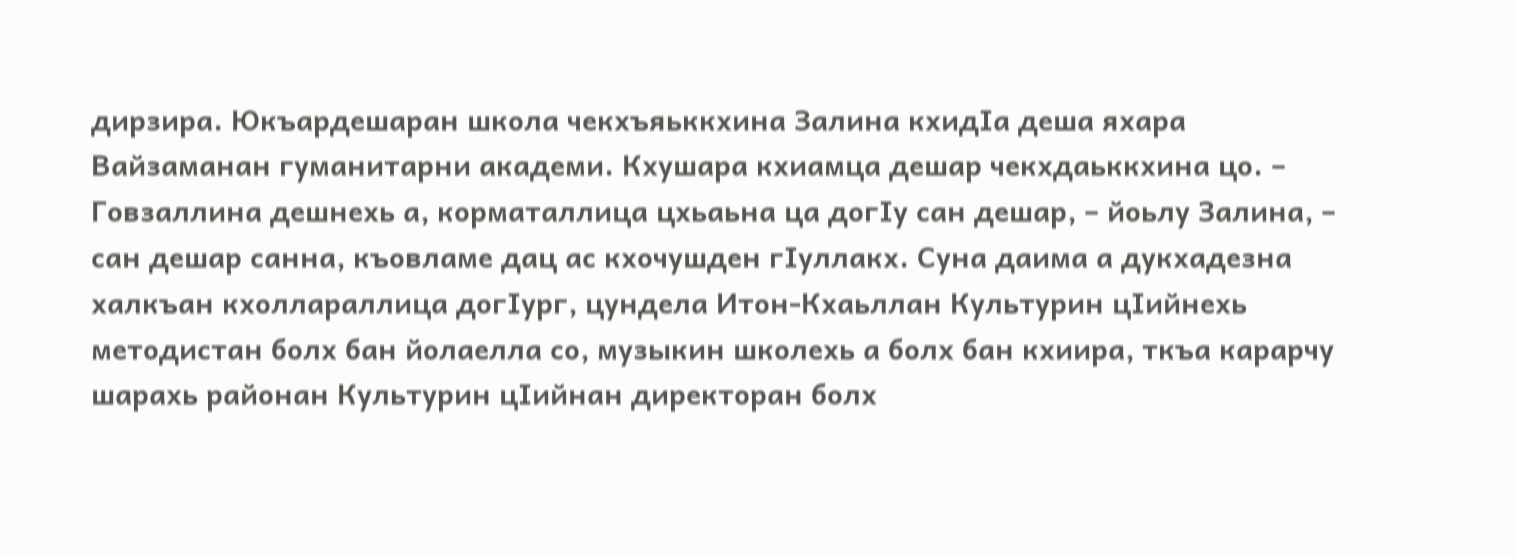дирзира. Юкъардешаран школа чекхъяьккхина Залина кхидIа деша яхара Вайзаманан гуманитарни академи. Кхушара кхиамца дешар чекхдаьккхина цо. – Говзаллина дешнехь а, корматаллица цхьаьна ца догIу сан дешар, – йоьлу Залина, – сан дешар санна, къовламе дац ас кхочушден гIуллакх. Суна даима а дукхадезна халкъан кхоллараллица догIург, цундела Итон-Кхаьллан Культурин цIийнехь методистан болх бан йолаелла со, музыкин школехь а болх бан кхиира, ткъа карарчу шарахь районан Культурин цIийнан директоран болх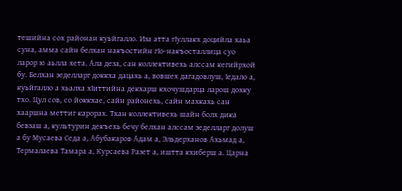тешийна сох районан куьйгалло. Иза атта гIуллакх доцийла хаьа суна, амма сайн белхан накъостийн гIо-накъосталлица суо ларор ю аьлла хета. Ала деза, сан коллективехь алссам кегийрхой бу. Белхан зеделларг доккха дацахь а, вовшех дагадовлуш, Iедало а, куьйгалло а хьалха хIиттийна декхарш кхочушдарца ларош дохку тхо. Цул сов, со йоккхае, сайн районехь, сайн махкахь сан хааршна меттиг карорах. Тхан коллективехь шайн болх дика бевзаш а, культурин декъехь бечу белхан алссам зеделларг долуш а бу Мусаева Седа а, Абубакаров Адам а, Эльдерханов Ахьмад а, Термалаева Тамара а, Курсаева Разет а, иштта кхиберш а. Царна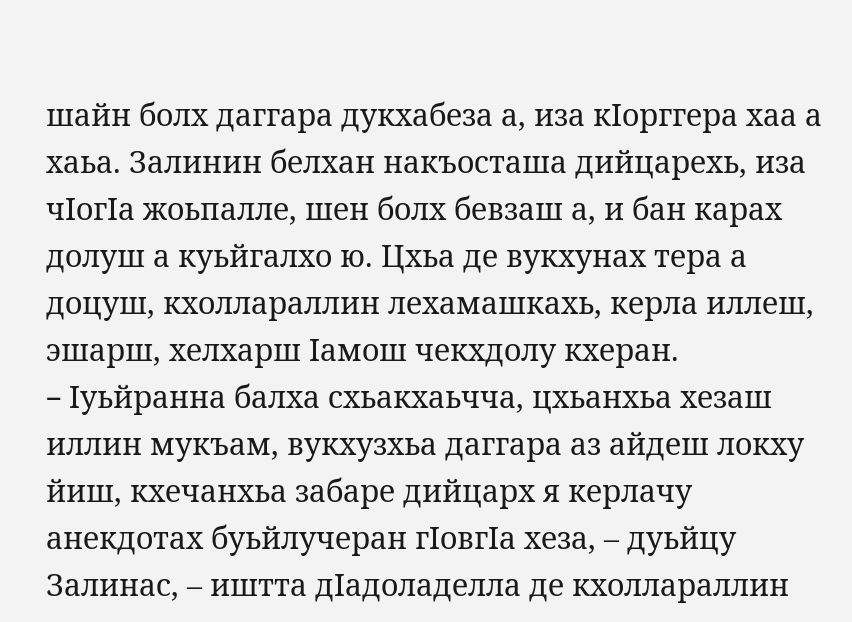шайн болх даггара дукхабеза а, иза кIорггера хаа а хаьа. Залинин белхан накъосташа дийцарехь, иза чIогIа жоьпалле, шен болх бевзаш а, и бан карах долуш а куьйгалхо ю. Цхьа де вукхунах тера а доцуш, кхоллараллин лехамашкахь, керла иллеш, эшарш, хелхарш Iамош чекхдолу кхеран.
– Iуьйранна балха схьакхаьчча, цхьанхьа хезаш иллин мукъам, вукхузхьа даггара аз айдеш локху йиш, кхечанхьа забаре дийцарх я керлачу анекдотах буьйлучеран гIовгIа хеза, – дуьйцу Залинас, – иштта дIадоладелла де кхоллараллин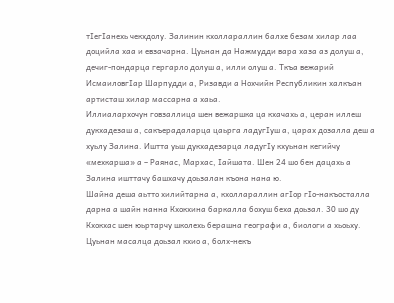тIегIанехь чекхдолу. Залинин кхоллараллин балхе безам хилар лаа доцийла хаа и евзачарна. Цуьнан да Нажмудди вара хаза аз долуш а, дечиг-пондарца гергарло долуш а, илли олуш а. Ткъа вежарий ИсмаиловгIар Шарпудди а, Ризавди а Нохчийн Республикин халкъан артисташ хилар массарна а хаьа.
Иллиалархочун говзаллица шен вежаршка ца кхачахь а, церан иллеш дукхадезаш а, сакъерадаларца цаьрга ладугIуш а, царах дозалла деш а хуьлу Залина. Иштта уьш дукхадезарца ладугIу кхуьнан кегийчу «мехкарша» а – Раянас, Мархас, Iайшата. Шен 24 шо бен дацахь а Залина ишттачу башхачу доьзалан къона нана ю.
Шайна деша аьтто хилийтарна а, кхоллараллин агIор гIо-накъосталла дарна а шайн нанна Кхокхина баркалла бохуш беха доьзал. 30 шо ду Кхокхас шен юьртарчу школехь берашна географи а, биологи а хьоьху. Цуьнан масалца доьзал кхио а, болх-некъ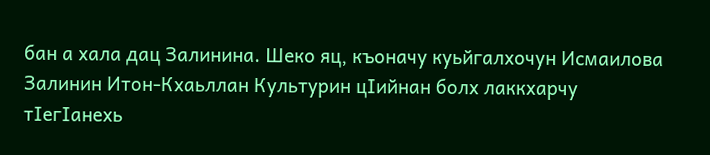бан а хала дац Залинина. Шеко яц, къоначу куьйгалхочун Исмаилова Залинин Итон-Кхаьллан Культурин цIийнан болх лаккхарчу тIегIанехь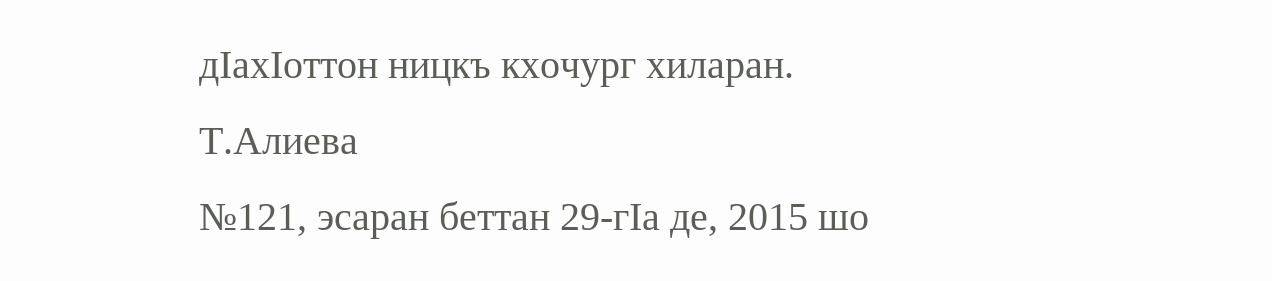дIахIоттон ницкъ кхочург хиларан.
Т.Алиева
№121, эсаран беттан 29-гIа де, 2015 шо